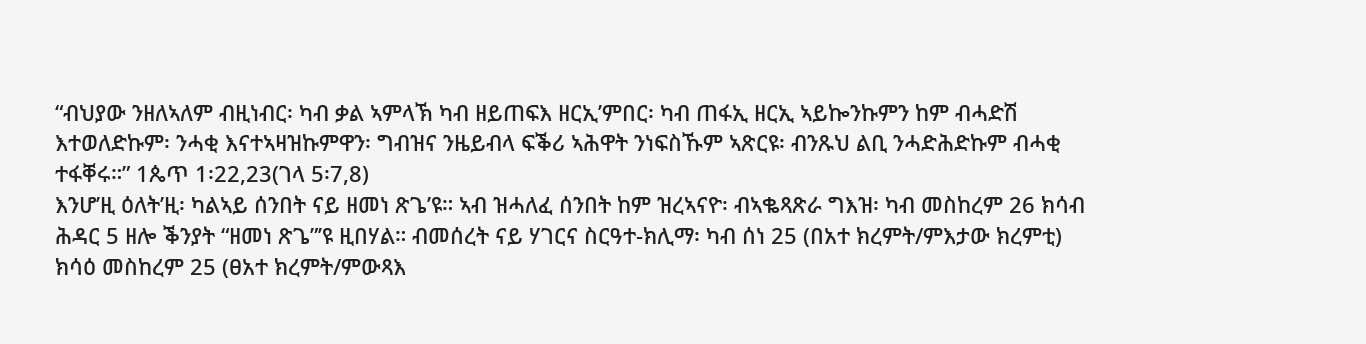“ብህያው ንዘለኣለም ብዚነብር፡ ካብ ቃል ኣምላኽ ካብ ዘይጠፍእ ዘርኢ’ምበር፡ ካብ ጠፋኢ ዘርኢ ኣይኰንኩምን ከም ብሓድሽ እተወለድኩም፡ ንሓቂ እናተኣዛዝኩምዋን፡ ግብዝና ንዜይብላ ፍቕሪ ኣሕዋት ንነፍስኹም ኣጽርዩ፡ ብንጹህ ልቢ ንሓድሕድኩም ብሓቂ ተፋቐሩ።” 1ጴጥ 1፡22,23(ገላ 5፡7,8)
እንሆ’ዚ ዕለት’ዚ፡ ካልኣይ ሰንበት ናይ ዘመነ ጽጌ’ዩ። ኣብ ዝሓለፈ ሰንበት ከም ዝረኣናዮ፡ ብኣቈጻጽራ ግእዝ፡ ካብ መስከረም 26 ክሳብ ሕዳር 5 ዘሎ ቕንያት “ዘመነ ጽጌ”’ዩ ዚበሃል። ብመሰረት ናይ ሃገርና ስርዓተ-ክሊማ፡ ካብ ሰነ 25 (በአተ ክረምት/ምእታው ክረምቲ) ክሳዕ መስከረም 25 (ፀአተ ክረምት/ምውጻእ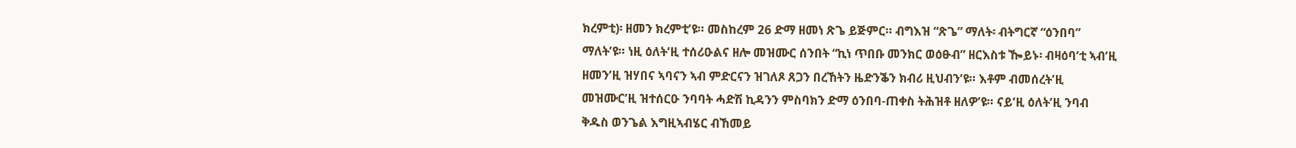ክረምቲ)፡ ዘመን ክረምቲ’ዩ። መስከረም 26 ድማ ዘመነ ጽጌ ይጅምር። ብግእዝ “ጽጌ” ማለት፡ ብትግርኛ “ዕንበባ” ማለት’ዩ። ነዚ ዕለት’ዚ ተሰሪዑልና ዘሎ መዝሙር ሰንበት “ኪነ ጥበቡ መንክር ወዕፁብ” ዘርእስቱ ዀይኑ፡ ብዛዕባ’ቲ ኣብ’ዚ ዘመን’ዚ ዝሃበና ኣባናን ኣብ ምድርናን ዝገለጾ ጸጋን በረኸትን ዜድንቕን ክብሪ ዚህብን’ዩ። እቶም ብመሰረት’ዚ መዝሙር’ዚ ዝተሰርዑ ንባባት ሓድሽ ኪዳንን ምስባክን ድማ ዕንበባ-ጠቀስ ትሕዝቶ ዘለዎ’ዩ። ናይ’ዚ ዕለት’ዚ ንባብ ቅዱስ ወንጌል እግዚኣብሄር ብኸመይ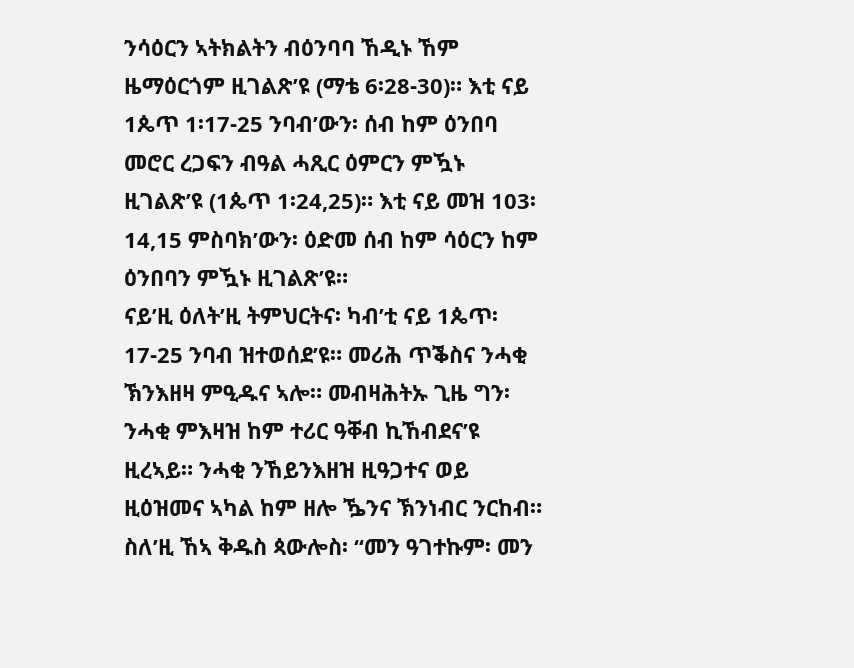ንሳዕርን ኣትክልትን ብዕንባባ ኸዲኑ ኸም ዜማዕርጎም ዚገልጽ’ዩ (ማቴ 6፡28-30)። እቲ ናይ 1ጴጥ 1፡17-25 ንባብ’ውን፡ ሰብ ከም ዕንበባ መሮር ረጋፍን ብዓል ሓጺር ዕምርን ምዃኑ ዚገልጽ’ዩ (1ጴጥ 1፡24,25)። እቲ ናይ መዝ 103፡14,15 ምስባክ’ውን፡ ዕድመ ሰብ ከም ሳዕርን ከም ዕንበባን ምዃኑ ዚገልጽ’ዩ።
ናይ’ዚ ዕለት’ዚ ትምህርትና፡ ካብ’ቲ ናይ 1ጴጥ፡17-25 ንባብ ዝተወሰደ’ዩ። መሪሕ ጥቕስና ንሓቂ ኽንእዘዛ ምዒዱና ኣሎ። መብዛሕትኡ ጊዜ ግን፡ ንሓቂ ምእዛዝ ከም ተሪር ዓቐብ ኪኸብደና’ዩ ዚረኣይ። ንሓቂ ንኸይንእዘዝ ዚዓጋተና ወይ ዚዕዝመና ኣካል ከም ዘሎ ዄንና ኽንነብር ንርከብ። ስለ’ዚ ኸኣ ቅዱስ ጳውሎስ፡ “መን ዓገተኩም፡ መን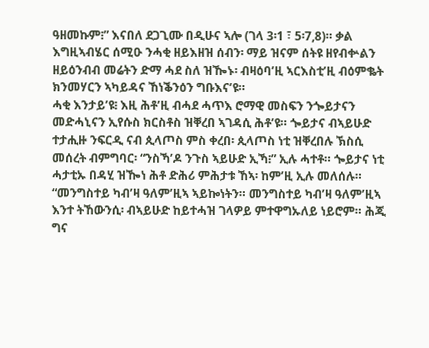ዓዘመኩም፧” እናበለ ደጋጊሙ በዲሁና ኣሎ (ገላ 3፡1 ፣ 5፡7,8)። ቃል እግዚኣብሄር ሰሚዑ ንሓቂ ዘይእዘዝ ሰብን፡ ማይ ዝናም ሰትዩ ዘየብቍልን ዘይዕንብብ መሬትን ድማ ሓደ ስለ ዝዀኑ፡ ብዛዕባ’ዚ ኣርእስቲ’ዚ ብዕምቈት ክንመሃርን ኣካይዳና ኸነቕንዕን ግቡእና’ዩ።
ሓቂ እንታይ’ዩ፧ እዚ ሕቶ’ዚ ብሓደ ሓጥእ ሮማዊ መስፍን ንጐይታናን መድሓኒናን ኢየሱስ ክርስቶስ ዝቐረበ ኣገዳሲ ሕቶ’ዩ። ጐይታና ብኣይሁድ ተታሒዙ ንፍርዲ ናብ ጲላጦስ ምስ ቀረበ፡ ጲላጦስ ነቲ ዝቐረበሉ ኽስሲ መሰረት ብምግባር፡ “ንስኻ’ዶ ንጉስ ኣይሁድ ኢኻ፧” ኢሉ ሓተቶ። ጐይታና ነቲ ሓታቲኡ በዳሂ ዝዀነ ሕቶ ድሕሪ ምሕታቱ ኸኣ፡ ከም’ዚ ኢሉ መለሰሉ። “መንግስተይ ካብ’ዛ ዓለም’ዚኣ ኣይኰነትን። መንግስተይ ካብ’ዛ ዓለም’ዚኣ እንተ ትኸውንሲ፡ ብኣይሁድ ከይተሓዝ ገላዎይ ምተዋግኡለይ ነይሮም። ሕጂ ግና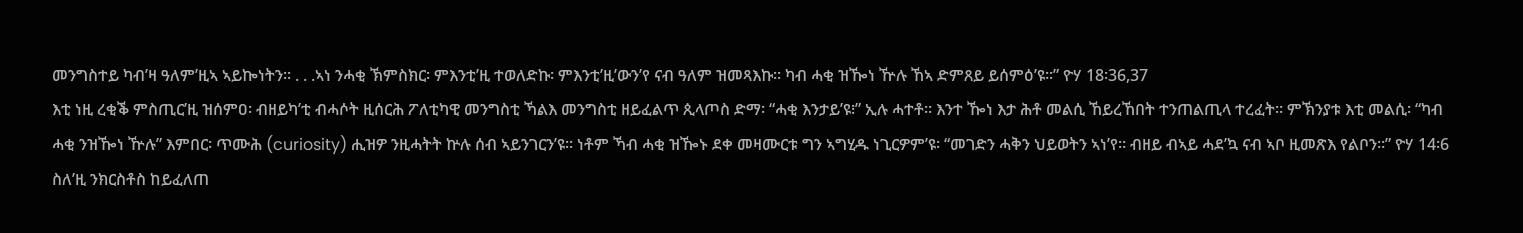መንግስተይ ካብ’ዛ ዓለም’ዚኣ ኣይኰነትን። . . .ኣነ ንሓቂ ኽምስክር፡ ምእንቲ’ዚ ተወለድኩ፡ ምእንቲ’ዚ’ውን’የ ናብ ዓለም ዝመጻእኩ። ካብ ሓቂ ዝዀነ ዅሉ ኸኣ ድምጸይ ይሰምዕ’ዩ።” ዮሃ 18፡36,37
እቲ ነዚ ረቂቕ ምስጢር’ዚ ዝሰምዐ፡ ብዘይካ’ቲ ብሓሶት ዚሰርሕ ፖለቲካዊ መንግስቲ ኻልእ መንግስቲ ዘይፈልጥ ጲላጦስ ድማ፡ “ሓቂ እንታይ’ዩ፧” ኢሉ ሓተቶ። እንተ ዀነ እታ ሕቶ መልሲ ኸይረኸበት ተንጠልጢላ ተረፈት። ምኽንያቱ እቲ መልሲ፡ “ካብ ሓቂ ንዝዀነ ዅሉ” እምበር፡ ጥሙሕ (curiosity) ሒዝዎ ንዚሓትት ኵሉ ሰብ ኣይንገርን’ዩ። ነቶም ኻብ ሓቂ ዝዀኑ ደቀ መዛሙርቱ ግን ኣግሂዱ ነጊርዎም’ዩ፡ “መገድን ሓቅን ህይወትን ኣነ’የ። ብዘይ ብኣይ ሓደ’ኳ ናብ ኣቦ ዚመጽእ የልቦን።” ዮሃ 14፡6
ስለ’ዚ ንክርስቶስ ከይፈለጠ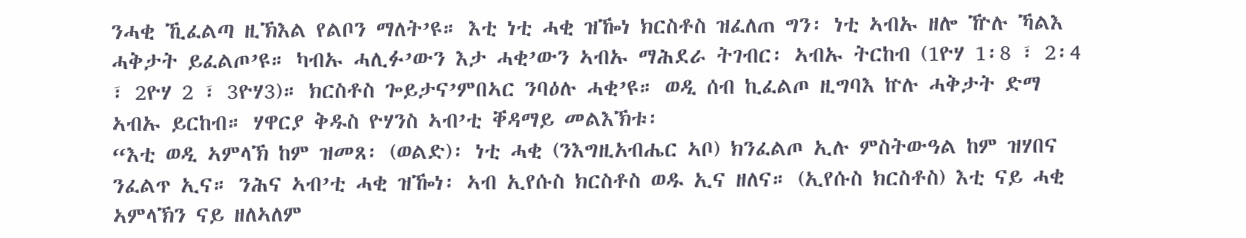ንሓቂ ኺፈልጣ ዚኽእል የልቦን ማለት’ዩ። እቲ ነቲ ሓቂ ዝዀነ ክርስቶስ ዝፈለጠ ግን፡ ነቲ ኣብኡ ዘሎ ዅሉ ኻልእ ሓቅታት ይፈልጦ’ዩ። ካብኡ ሓሊፉ’ውን እታ ሓቂ’ውን ኣብኡ ማሕደራ ትገብር፡ ኣብኡ ትርከብ (1ዮሃ 1፡8 ፣ 2፡4 ፣ 2ዮሃ 2 ፣ 3ዮሃ3)። ክርስቶስ ጐይታና’ምበኣር ንባዕሉ ሓቂ’ዩ። ወዲ ሰብ ኪፈልጦ ዚግባእ ኵሉ ሓቅታት ድማ ኣብኡ ይርከብ። ሃዋርያ ቅዱስ ዮሃንስ ኣብ’ቲ ቐዳማይ መልእኽቱ፡
“እቲ ወዲ ኣምላኽ ከም ዝመጸ፡ (ወልድ)፡ ነቲ ሓቂ (ንእግዚአብሔር ኣቦ) ክንፈልጦ ኢሉ ምስትውዓል ከም ዝሃበና ንፈልጥ ኢና። ንሕና ኣብ’ቲ ሓቂ ዝዀነ፡ ኣብ ኢየሱስ ክርስቶስ ወዱ ኢና ዘለና። (ኢየሱስ ክርስቶስ) እቲ ናይ ሓቂ ኣምላኽን ናይ ዘለኣለም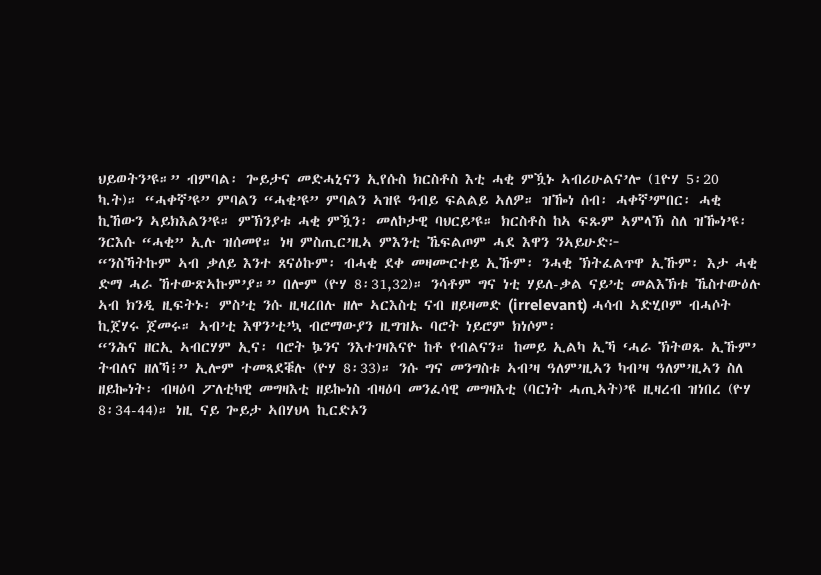ህይወትን’ዩ።” ብምባል፡ ጐይታና መድሓኒናን ኢየሱስ ክርስቶስ እቲ ሓቂ ምዃኑ ኣብሪሁልና’ሎ (1ዮሃ 5፡20 ካ.ት)። “ሓቀኛ’ዩ” ምባልን “ሓቂ’ዩ” ምባልን ኣዝዩ ዓብይ ፍልልይ ኣለዎ። ዝዀነ ሰብ፡ ሓቀኛ’ምበር፡ ሓቂ ኪኸውን ኣይክእልን’ዩ። ምኽንያቱ ሓቂ ምዃን፡ መለኮታዊ ባህርይ’ዩ። ክርስቶስ ከኣ ፍጹም ኣምላኽ ስለ ዝዀነ’ዩ፡ ንርእሱ “ሓቂ” ኢሉ ዝሰመየ። ነዛ ምስጢር’ዚኣ ምእንቲ ኼፍልጦም ሓደ እዋን ንኣይሁድ፦
“ንስኻትኩም ኣብ ቃለይ እንተ ጸናዕኩም፡ ብሓቂ ደቀ መዛሙርተይ ኢኹም፡ ንሓቂ ኽትፈልጥዋ ኢኹም፡ እታ ሓቂ ድማ ሓራ ኸተውጽኣኩም’ያ።” በሎም (ዮሃ 8፡31,32)። ንሳቶም ግና ነቲ ሃይለ-ቃል ናይ’ቲ መልእኽቱ ኼስተውዕሉ ኣብ ክንዲ ዚፍትኑ፡ ምስ’ቲ ንሱ ዚዛረበሉ ዘሎ ኣርእስቲ ናብ ዘይዛመድ (irrelevant) ሓሳብ ኣድሂቦም ብሓሶት ኪጀሃሩ ጀመሩ። ኣብ’ቲ እዋን’ቲ’ኳ ብሮማውያን ዚግዝኡ ባሮት ነይሮም ክነሶም፡
“ንሕና ዘርኢ ኣብርሃም ኢና፡ ባሮት ኴንና ንእተገዛእናዮ ከቶ የብልናን። ከመይ ኢልካ ኢኻ ‘ሓራ ኽትወጹ ኢኹም’ ትብለና ዘለኻ፧” ኢሎም ተመጻደቑሉ (ዮሃ 8፡33)። ንሱ ግና መንግስቱ ኣብ’ዛ ዓለም’ዚኣን ካብ’ዛ ዓለም’ዚኣን ስለ ዘይኰነት፡ ብዛዕባ ፖለቲካዊ መግዛእቲ ዘይኰነስ ብዛዕባ መንፈሳዊ መግዛእቲ (ባርነት ሓጢኣት)’ዩ ዚዛረብ ዝነበረ (ዮሃ 8፡34-44)። ነዚ ናይ ጐይታ ኣበሃህላ ኪርድኦን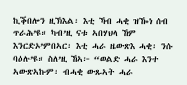ኪቕበሎን ዚኽእል፡ እቲ ኻብ ሓቂ ዝዀነ ሰብ ጥራሕ’ዩ። ካብ’ዚ ናቱ ኣበሃህላ ኸም እንርድኦ’ምበኣር፡ እቲ ሓራ ዜውጽእ ሓቂ፡ ንሱ ባዕሉ’ዩ። ስለ’ዚ ኸኣ፦ “ወልድ ሓራ እንተ ኣውጽኣኩም፡ ብሓቂ ውጹኣት ሓራ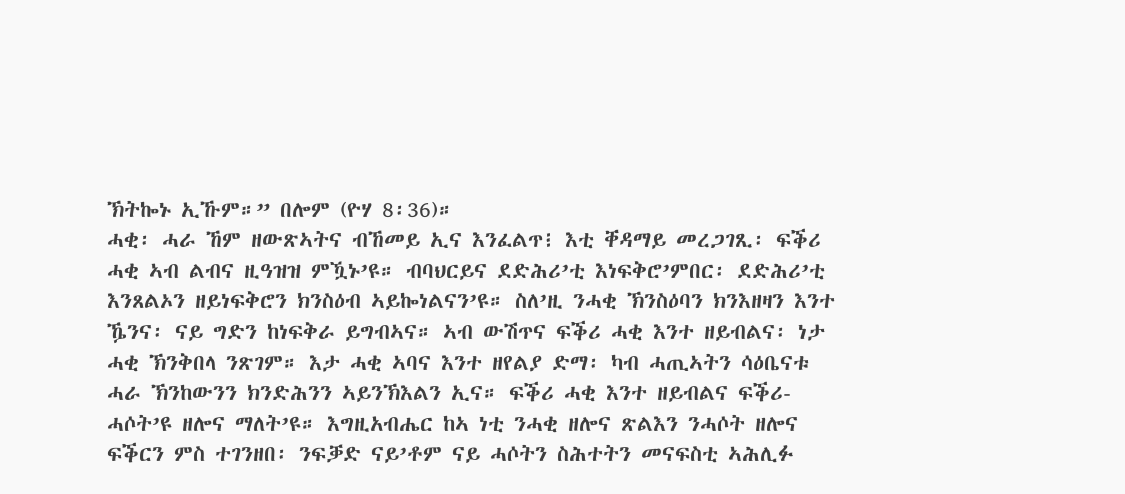ኽትኰኑ ኢኹም።” በሎም (ዮሃ 8፡36)።
ሓቂ፡ ሓራ ኸም ዘውጽኣትና ብኸመይ ኢና እንፈልጥ፧ እቲ ቐዳማይ መረጋገጺ፡ ፍቕሪ ሓቂ ኣብ ልብና ዚዓዝዝ ምዃኑ’ዩ። ብባህርይና ደድሕሪ’ቲ እነፍቅሮ’ምበር፡ ደድሕሪ’ቲ እንጸልኦን ዘይነፍቅሮን ክንስዕብ ኣይኰነልናን’ዩ። ስለ’ዚ ንሓቂ ኽንስዕባን ክንእዘዛን እንተ ዄንና፡ ናይ ግድን ከነፍቅራ ይግብኣና። ኣብ ውሽጥና ፍቕሪ ሓቂ እንተ ዘይብልና፡ ነታ ሓቂ ኽንቅበላ ንጽገም። እታ ሓቂ ኣባና እንተ ዘየልያ ድማ፡ ካብ ሓጢኣትን ሳዕቤናቱ ሓራ ኽንከውንን ክንድሕንን ኣይንኽእልን ኢና። ፍቕሪ ሓቂ እንተ ዘይብልና ፍቕሪ-ሓሶት’ዩ ዘሎና ማለት’ዩ። እግዚአብሔር ከኣ ነቲ ንሓቂ ዘሎና ጽልእን ንሓሶት ዘሎና ፍቕርን ምስ ተገንዘበ፡ ንፍቓድ ናይ’ቶም ናይ ሓሶትን ስሕተትን መናፍስቲ ኣሕሊፉ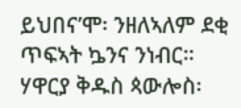ይህበና’ሞ፡ ንዘለኣለም ደቂ ጥፍኣት ኴንና ንነብር። ሃዋርያ ቅዱስ ጳውሎስ፡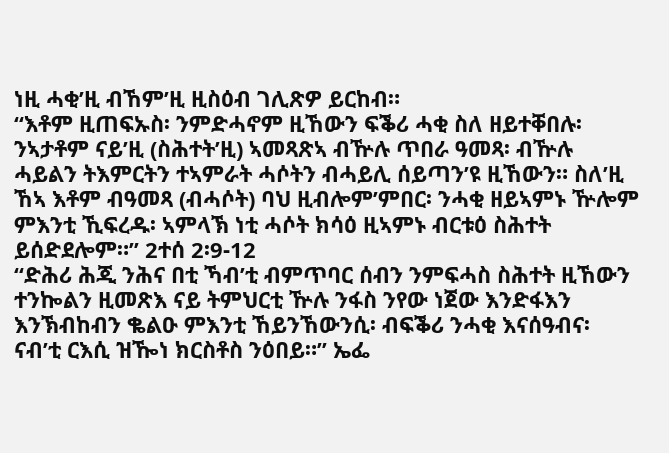ነዚ ሓቂ’ዚ ብኸም’ዚ ዚስዕብ ገሊጽዎ ይርከብ።
“እቶም ዚጠፍኡስ፡ ንምድሓኖም ዚኸውን ፍቕሪ ሓቂ ስለ ዘይተቐበሉ፡ ንኣታቶም ናይ’ዚ (ስሕተት’ዚ) ኣመጻጽኣ ብዅሉ ጥበራ ዓመጻ፡ ብዅሉ ሓይልን ትእምርትን ተኣምራት ሓሶትን ብሓይሊ ሰይጣን’ዩ ዚኸውን። ስለ’ዚ ኸኣ እቶም ብዓመጻ (ብሓሶት) ባህ ዚብሎም’ምበር፡ ንሓቂ ዘይኣምኑ ዅሎም ምእንቲ ኺፍረዱ፡ ኣምላኽ ነቲ ሓሶት ክሳዕ ዚኣምኑ ብርቱዕ ስሕተት ይሰድደሎም።” 2ተሰ 2፡9-12
“ድሕሪ ሕጂ ንሕና በቲ ኻብ’ቲ ብምጥባር ሰብን ንምፍሓስ ስሕተት ዚኸውን ተንኰልን ዚመጽእ ናይ ትምህርቲ ዅሉ ንፋስ ንየው ነጀው እንድፋእን እንኽብከብን ቈልዑ ምእንቲ ኸይንኸውንሲ፡ ብፍቕሪ ንሓቂ እናሰዓብና፡ ናብ’ቲ ርእሲ ዝዀነ ክርስቶስ ንዕበይ።” ኤፌ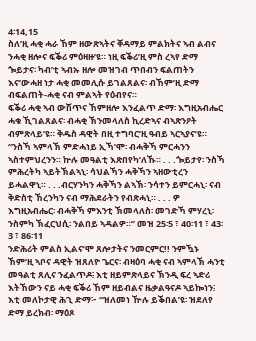4፡14,15
ስለ’ዚ ሓቂ ሓራ ኸም ዘውጽኣትና ቐዳማይ ምልክትና ኣብ ልብና ንሓቂ ዘሎና ፍቕሪ ምዕዛዙ’ዩ። ነዚ ፍቕሪ’ዚ ምስ ረኣየ ድማ ጐይታና፡ ካብ’ቲ ኣብኡ ዘሎ መዝገብ ጥበብን ፍልጠትን እና’ውሓዘ ነታ ሓቂ መመሊሱ ይገልጸልና፡ ብኸም’ዚ ድማ ብፍልጠት-ሓቂ ናብ ምልኣት የዕብየና።
ፍቕሪ ሓቂ ኣብ ውሽጥና ኸምዘሎ እንፈልጥ ድማ፡ እግዚአብሔር ሓቁ ኺገልጸልና፡ ብሓቂ ኽንመላለስ ኪረድኣና ብኣጽንዖት ብምጽላይ’ዩ። ቅዱስ ዳዊት በዚ ተግባር’ዚ ዓብይ ኣርኣያና’ዩ።
“ንስኻ ኣምላኽ ምድሓነይ ኢኻ’ሞ፡ ብሓቅኻ ምርሓንን ኣስተምህረንን። ኵሉ መዓልቲ እጽበየካ’ለኹ። . . .ጐይታየ፡ ንስኻ ምሕረትካ ኣይትኽልኣኒ፡ ሳህልኻን ሓቅኻን ኣዘውቲረን ይሓልዋኒ። . . .ብርሃንካን ሓቅኻን ልኣኽ፡ ንሳተን ይምርሓኒ፡ ናብ ቅድስቲ ኸረንካን ናብ ማሕደራትን የብጽሓኒ። . . . ዎ እግዚአብሔር፡ ብሓቅኻ ምእንቲ ኽመላለስ፡ መገድኻ ምሃረኒ፡ ንስምካ ኽፈርህሲ፡ ንልበይ ኣዳልዎ።” መዝ 25፡5 ፣ 40፡11 ፣ 43፡3 ፣ 86፡11
ንድሕሪት ምልስ ኢልና’ሞ ጸሎታትና ንመርምር!! ንምዃኑ ኸም’ዚ ኣቦና ዳዊት ዝጸለዮ ጌርና፡ ብዛዕባ ሓቂ ናብ ኣምላኽ ሓንቲ መዓልቲ ጸሊና ንፈልጥዶ፧ እቲ ዘይምጽላይና ኽንዲ ፍረ ኣድሪ እትኸውን ናይ ሓቂ ፍቕሪ ኸም ዘይብልና ዜቃልዓናዶ ኣይኰነን፧ እቲ መለኮታዊ ሕጊ ድማ፦ “ዝለመነ ዅሉ ይቕበል’ዩ፡ ዝደለየ ድማ ይረክብ፡ ማዕጾ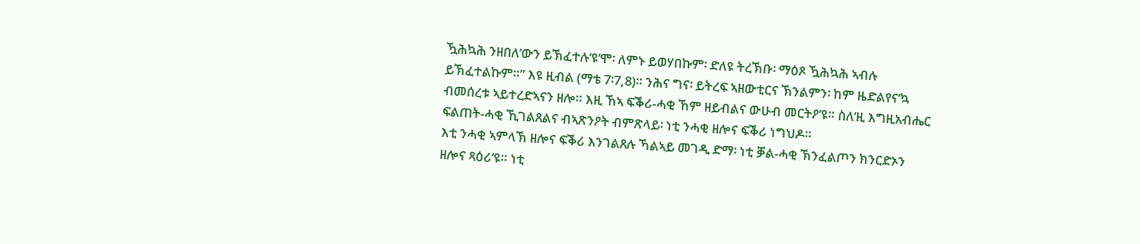ዃሕኳሕ ንዘበለ’ውን ይኽፈተሉ’ዩ’ሞ፡ ለምኑ ይወሃበኩም፡ ድለዩ ትረኽቡ፡ ማዕጾ ዃሕኳሕ ኣብሉ ይኽፈተልኩም።” እዩ ዚብል (ማቴ 7፡7,8)። ንሕና ግና፡ ይትረፍ ኣዘውቲርና ኽንልምን፡ ከም ዜድልየና’ኳ ብመሰረቱ ኣይተረድኣናን ዘሎ። እዚ ኸኣ ፍቕሪ-ሓቂ ኸም ዘይብልና ውሁብ መርትዖ’ዩ። ስለ’ዚ እግዚአብሔር ፍልጠት-ሓቂ ኺገልጸልና ብኣጽንዖት ብምጽላይ፡ ነቲ ንሓቂ ዘሎና ፍቕሪ ነግህዶ።
እቲ ንሓቂ ኣምላኽ ዘሎና ፍቕሪ እንገልጸሉ ኻልኣይ መገዲ ድማ፡ ነቲ ቓል-ሓቂ ኽንፈልጦን ክንርድኦን ዘሎና ጻዕሪ’ዩ። ነቲ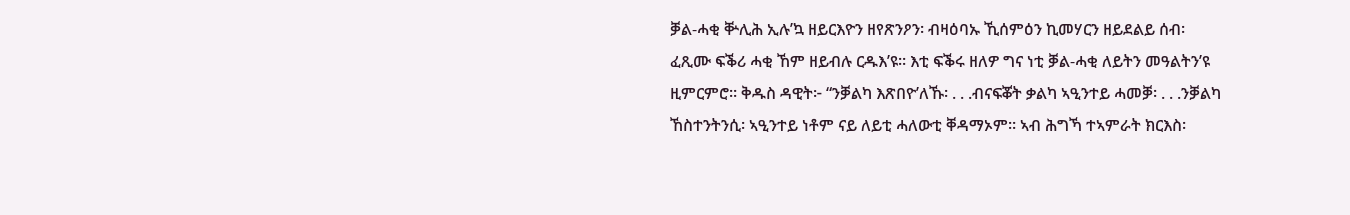ቓል-ሓቂ ቝሊሕ ኢሉ’ኳ ዘይርእዮን ዘየጽንዖን፡ ብዛዕባኡ ኺሰምዕን ኪመሃርን ዘይደልይ ሰብ፡ ፈጺሙ ፍቕሪ ሓቂ ኸም ዘይብሉ ርዱእ’ዩ። እቲ ፍቕሩ ዘለዎ ግና ነቲ ቓል-ሓቂ ለይትን መዓልትን’ዩ ዚምርምሮ። ቅዱስ ዳዊት፦ “ንቓልካ እጽበዮ’ለኹ፡ . . .ብናፍቖት ቃልካ ኣዒንተይ ሓመቓ፡ . . .ንቓልካ ኸስተንትንሲ፡ ኣዒንተይ ነቶም ናይ ለይቲ ሓለውቲ ቐዳማኦም። ኣብ ሕግኻ ተኣምራት ክርእስ፡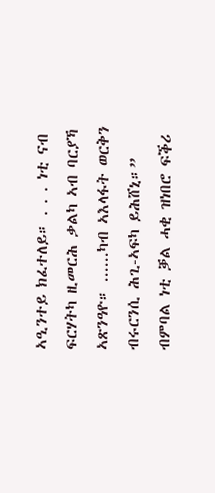ኣዒንተይ ክፈተለይ። . . . ነቲ ናብ ፍርሃትካ ዚመርሕ ቃልካ ኣብ ባርያኻ ኣጽንዓዮ። ......ካብ ኣእላፋት ወርቅን ብሩርንሲ ሕጊ-ኣፍካ ይሕሸኒ።” ብምባል ነቲ ቓል ሓቂ ዝነበሮ ፍቕሪ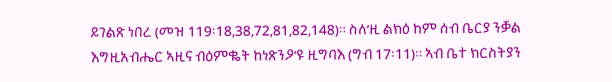ይገልጽ ነበረ (መዝ 119፡18,38,72,81,82,148)። ስለ’ዚ ልክዕ ከም ሰብ ቤርያ ንቓል እግዚአብሔር ኣዚና ብዕምቈት ከነጽንዖ’ዩ ዚግባእ (ግብ 17፡11)። ኣብ ቤተ ክርስትያን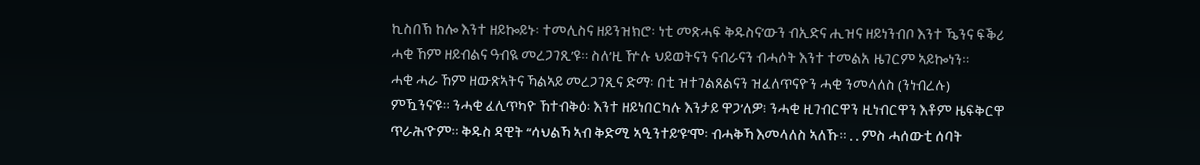ኪስበኽ ከሎ እንተ ዘይኰይኑ፡ ተመሊስና ዘይንዝክሮ፡ ነቲ መጽሓፍ ቅዱስና’ውን ብኢድና ሒዝና ዘይነንብቦ እንተ ዄንና ፍቕሪ ሓቂ ኸም ዘይብልና ዓብዪ መረጋገጺ’ዩ። ስለ’ዚ ዅሉ ህይወትናን ናብራናን ብሓሶት እንተ ተመልአ ዜገርም ኣይኰነን።
ሓቂ ሓራ ኸም ዘውጽኣትና ኻልኣይ መረጋገጺና ድማ፡ በቲ ዝተገልጸልናን ዝፈለጥናዮን ሓቂ ንመላለስ (ንነብረሉ) ምዃንና’ዩ። ንሓቂ ፈሊጥካዮ ኸተብቅዕ፡ እንተ ዘይነበርካሉ እንታይ ዋጋ’ለዎ፧ ንሓቂ ዚገብርዋን ዚነብርዋን እቶም ዜፍቅርዋ ጥራሕ’ዮም። ቅዱስ ዳዊት “ሳህልኻ ኣብ ቅድሚ ኣዒንተይ’ዩ’ሞ፡ ብሓቅኻ እመላለስ ኣለኹ። . . ምስ ሓሰውቲ ሰባት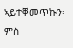ኣይተቐመጥኩን፡ ምስ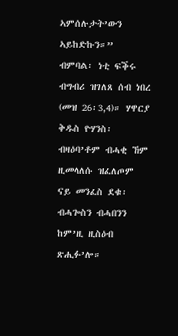ኣምሰሉታት’ውን ኣይከድኩን።” ብምባል፡ ነቲ ፍቕሩ ብግብሪ ዝገለጸ ሰብ ነበረ (መዝ 26፡3,4)። ሃዋርያ ቅዱስ ዮሃንስ፡ ብዛዕባ’ቶም ብሓቂ ኸም ዚመላለሱ ዝፈለጦም ናይ መንፈስ ደቁ፡ ብሓጐስን ብሓበንን ከም’ዚ ዚስዕብ ጽሒፉ’ሎ።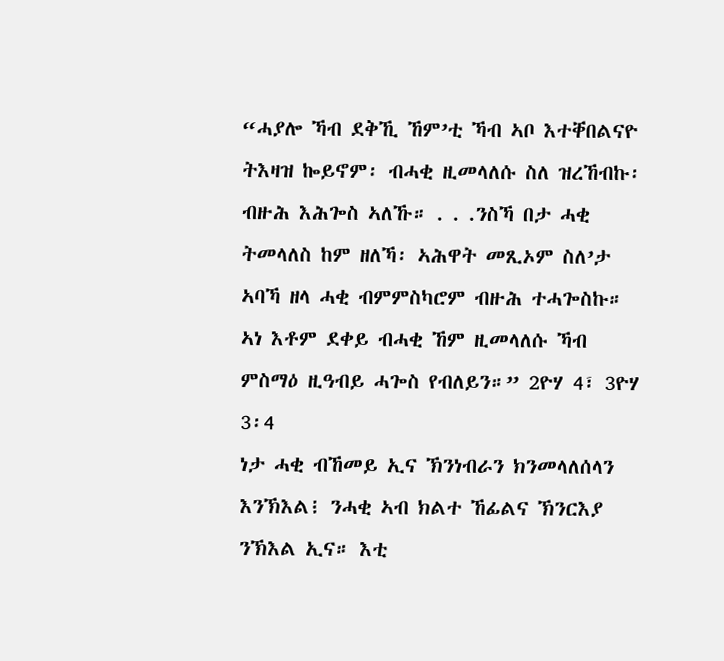“ሓያሎ ኻብ ደቅኺ ኸም’ቲ ኻብ ኣቦ እተቐበልናዮ ትእዛዝ ኰይኖም፡ ብሓቂ ዚመላለሱ ስለ ዝረኸብኩ፡ ብዙሕ እሕጐስ ኣለኹ። . . .ንስኻ በታ ሓቂ ትመላለስ ከም ዘለኻ፡ ኣሕዋት መጺኦም ስለ’ታ ኣባኻ ዘላ ሓቂ ብምምስካሮም ብዙሕ ተሓጐስኩ። ኣነ እቶም ደቀይ ብሓቂ ኸም ዚመላለሱ ኻብ ምስማዕ ዚዓብይ ሓጐስ የብለይን።” 2ዮሃ 4፣ 3ዮሃ 3፡4
ነታ ሓቂ ብኸመይ ኢና ኽንነብራን ክንመላለሰላን እንኽእል፧ ንሓቂ ኣብ ክልተ ኸፊልና ኽንርእያ ንኽእል ኢና። እቲ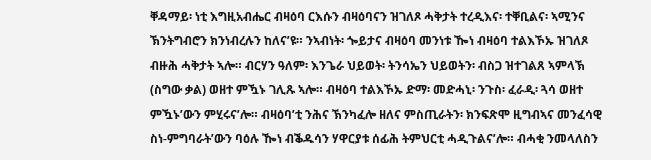ቐዳማይ፡ ነቲ እግዚአብሔር ብዛዕባ ርእሱን ብዛዕባናን ዝገለጾ ሓቅታት ተረዲእና፡ ተቐቢልና፡ ኣሚንና ኽንትግብሮን ክንነብረሉን ከለና’ዩ። ንኣብነት፡ ጐይታና ብዛዕባ መንነቱ ዀነ ብዛዕባ ተልእኾኡ ዝገለጾ ብዙሕ ሓቅታት ኣሎ። ብርሃን ዓለም፡ እንጌራ ህይወት፡ ትንሳኤን ህይወትን፡ ብስጋ ዝተገልጸ ኣምላኽ (ስግው ቃል) ወዘተ ምዃኑ ገሊጹ ኣሎ። ብዛዕባ ተልእኾኡ ድማ፡ መድሓኒ፡ ንጉስ፡ ፈራዲ፡ ጓሳ ወዘተ ምዃኑ’ውን ምሂሩና’ሎ። ብዛዕባ’ቲ ንሕና ኽንካፈሎ ዘለና ምስጢራትን፡ ክንፍጽሞ ዚግብኣና መንፈሳዊ ስነ-ምግባራት’ውን ባዕሉ ዀነ ብቕዱሳን ሃዋርያቱ ሰፊሕ ትምህርቲ ሓዲጉልና’ሎ። ብሓቂ ንመላለስን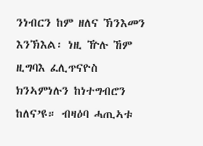ንነብርን ከም ዘለና ኽንእመን እንኽእል፡ ነዚ ዅሉ ኸም ዚግባእ ፈሊጥናዮስ ክንኣምነሉን ከነተግብሮን ከለና’ዩ። ብዛዕባ ሓጢኣቱ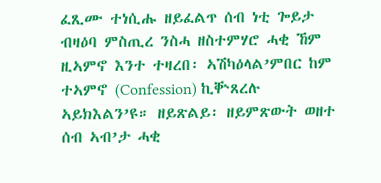ፈጺሙ ተነሲሑ ዘይፈልጥ ሰብ ነቲ ጐይታ ብዛዕባ ምስጢረ ንስሓ ዘስተምሃሮ ሓቂ ኸም ዚኣምኖ እንተ ተዛረበ፡ ኣሽካዕላል’ምበር ከም ተኣምኖ (Confession) ኪቝጸረሉ ኣይክእልን’ዩ። ዘይጽልይ፡ ዘይምጽውት ወዘተ ሰብ ኣብ’ታ ሓቂ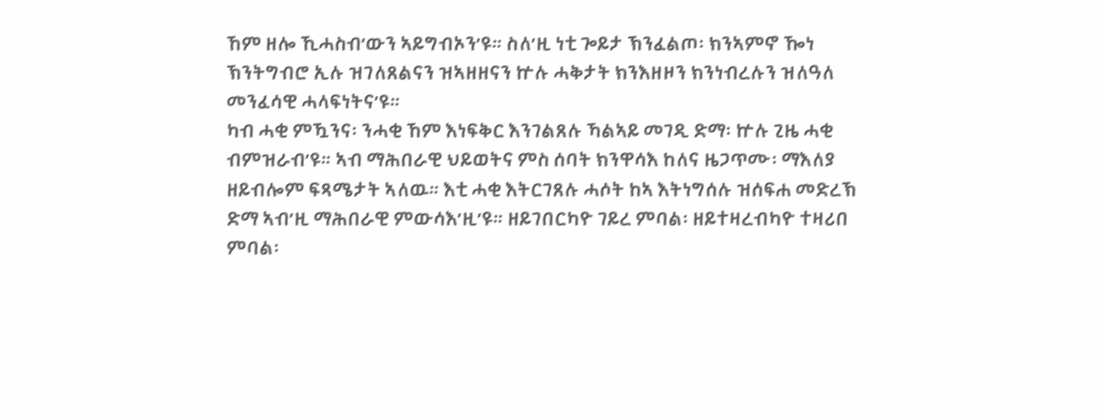ኸም ዘሎ ኺሓስብ’ውን ኣይግብኦን’ዩ። ስለ’ዚ ነቲ ጐይታ ኽንፈልጦ፡ ክንኣምኖ ዀነ ኽንትግብሮ ኢሉ ዝገለጸልናን ዝኣዘዘናን ኵሉ ሓቅታት ክንእዘዞን ክንነብረሉን ዝለዓለ መንፈሳዊ ሓላፍነትና’ዩ።
ካብ ሓቂ ምዃንና፡ ንሓቂ ኸም እነፍቅር እንገልጸሉ ኻልኣይ መገዲ ድማ፡ ኵሉ ጊዜ ሓቂ ብምዝራብ’ዩ። ኣብ ማሕበራዊ ህይወትና ምስ ሰባት ክንዋሳእ ከለና ዜጋጥሙ፡ ማእለያ ዘይብሎም ፍጻሜታት ኣለዉ። እቲ ሓቂ እትርገጸሉ ሓሶት ከኣ እትነግሰሉ ዝሰፍሐ መድረኽ ድማ ኣብ’ዚ ማሕበራዊ ምውሳእ’ዚ’ዩ። ዘይገበርካዮ ገይረ ምባል፡ ዘይተዛረብካዮ ተዛሪበ ምባል፡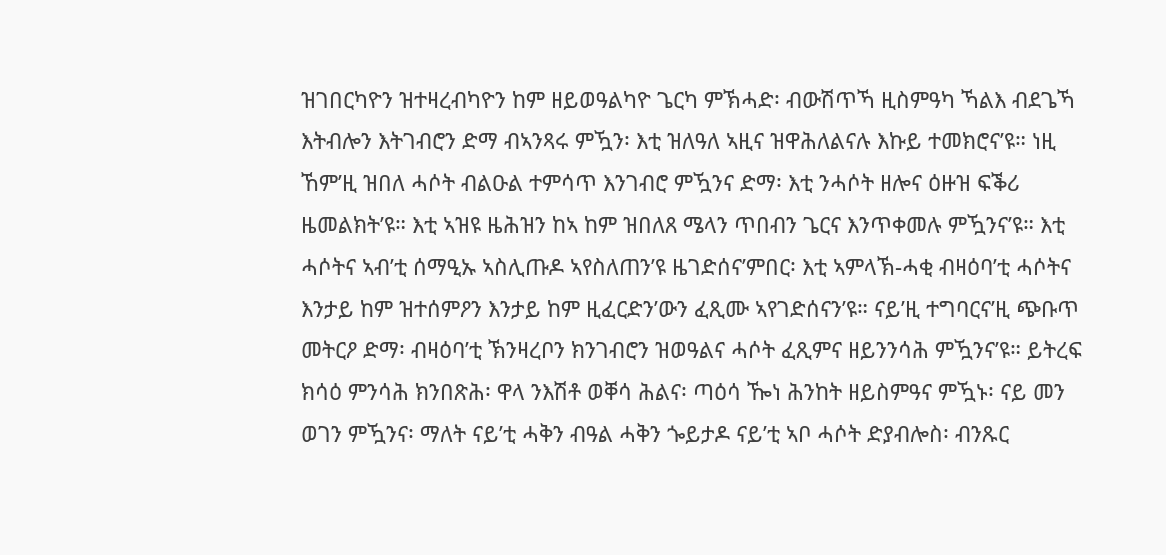ዝገበርካዮን ዝተዛረብካዮን ከም ዘይወዓልካዮ ጌርካ ምኽሓድ፡ ብውሽጥኻ ዚስምዓካ ኻልእ ብደጌኻ እትብሎን እትገብሮን ድማ ብኣንጻሩ ምዃን፡ እቲ ዝለዓለ ኣዚና ዝዋሕለልናሉ እኩይ ተመክሮና’ዩ። ነዚ ኸም’ዚ ዝበለ ሓሶት ብልዑል ተምሳጥ እንገብሮ ምዃንና ድማ፡ እቲ ንሓሶት ዘሎና ዕዙዝ ፍቕሪ ዜመልክት’ዩ። እቲ ኣዝዩ ዜሕዝን ከኣ ከም ዝበለጸ ሜላን ጥበብን ጌርና እንጥቀመሉ ምዃንና’ዩ። እቲ ሓሶትና ኣብ’ቲ ሰማዒኡ ኣስሊጡዶ ኣየስለጠን’ዩ ዜገድሰና’ምበር፡ እቲ ኣምላኽ-ሓቂ ብዛዕባ’ቲ ሓሶትና እንታይ ከም ዝተሰምዖን እንታይ ከም ዚፈርድን’ውን ፈጺሙ ኣየገድሰናን’ዩ። ናይ’ዚ ተግባርና’ዚ ጭቡጥ መትርዖ ድማ፡ ብዛዕባ’ቲ ኽንዛረቦን ክንገብሮን ዝወዓልና ሓሶት ፈጺምና ዘይንንሳሕ ምዃንና’ዩ። ይትረፍ ክሳዕ ምንሳሕ ክንበጽሕ፡ ዋላ ንእሽቶ ወቐሳ ሕልና፡ ጣዕሳ ዀነ ሕንከት ዘይስምዓና ምዃኑ፡ ናይ መን ወገን ምዃንና፡ ማለት ናይ’ቲ ሓቅን ብዓል ሓቅን ጐይታዶ ናይ’ቲ ኣቦ ሓሶት ድያብሎስ፡ ብንጹር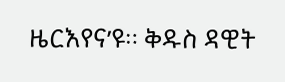ዜርእየና’ዩ። ቅዱስ ዳዊት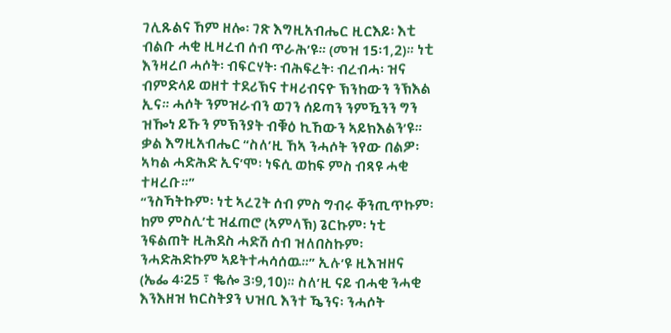ገሊጹልና ኸም ዘሎ፡ ገጽ እግዚአብሔር ዚርእይ፡ እቲ ብልቡ ሓቂ ዚዛረብ ሰብ ጥራሕ’ዩ። (መዝ 15፡1,2)። ነቲ እንዛረቦ ሓሶት፡ ብፍርሃት፡ ብሕፍረት፡ ብረብሓ፡ ዝና ብምድላይ ወዘተ ተደሪኽና ተዛሪብናዮ ኽንከውን ንኽእል ኢና። ሓሶት ንምዝራብን ወገን ሰይጣን ንምዃንን ግን ዝዀነ ይኹን ምኽንያት ብቑዕ ኪኸውን ኣይክእልን’ዩ። ቃል እግዚአብሔር “ስለ’ዚ ኸኣ ንሓሶት ንየው በልዎ፡ ኣካል ሓድሕድ ኢና’ሞ፡ ነፍሲ ወከፍ ምስ ብጻዩ ሓቂ ተዛረቡ።”
“ንስኻትኩም፡ ነቲ ኣረጊት ሰብ ምስ ግብሩ ቐንጢጥኩም፡ ከም ምስሊ’ቲ ዝፈጠሮ (ኣምላኽ) ጌርኩም፡ ነቲ ንፍልጠት ዚሕደስ ሓድሽ ሰብ ዝለበስኩም፡ ንሓድሕድኩም ኣይትተሓሳሰዉ።” ኢሉ’ዩ ዚእዝዘና (ኤፌ 4፡25 ፣ ቈሎ 3፡9,10)። ስለ’ዚ ናይ ብሓቂ ንሓቂ እንእዘዝ ክርስትያን ህዝቢ እንተ ዄንና፡ ንሓሶት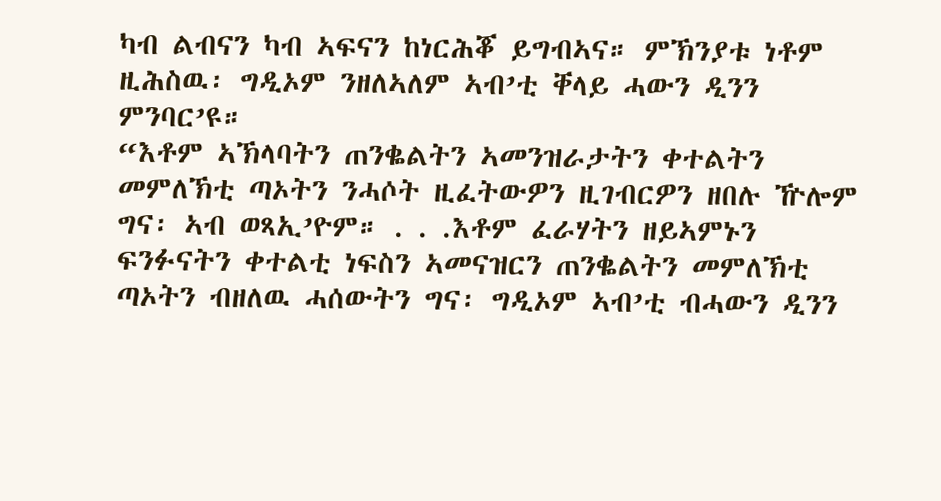ካብ ልብናን ካብ ኣፍናን ከነርሕቖ ይግብኣና። ምኽንያቱ ነቶም ዚሕስዉ፡ ግዲኦም ንዘለኣለም ኣብ’ቲ ቐላይ ሓውን ዲንን ምንባር’ዩ።
“እቶም ኣኽላባትን ጠንቈልትን ኣመንዝራታትን ቀተልትን መምለኽቲ ጣኦትን ንሓሶት ዚፈትውዎን ዚገብርዎን ዘበሉ ዅሎም ግና፡ ኣብ ወጻኢ’ዮም። . . .እቶም ፈራሃትን ዘይኣምኑን ፍንፉናትን ቀተልቲ ነፍስን ኣመናዝርን ጠንቈልትን መምለኽቲ ጣኦትን ብዘለዉ ሓሰውትን ግና፡ ግዲኦም ኣብ’ቲ ብሓውን ዲንን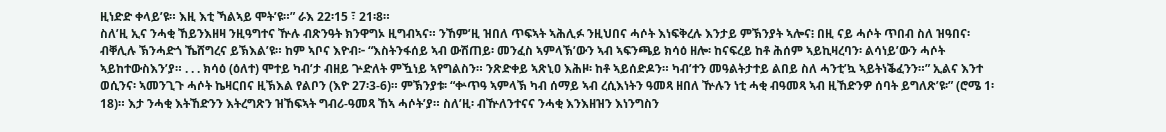ዚነድድ ቀላይ’ዩ። እዚ እቲ ኻልኣይ ሞት’ዩ።” ራእ 22፡15 ፣ 21፡8።
ስለ’ዚ ኢና ንሓቂ ኸይንእዘዛ ንዚዓግተና ዅሉ ብጽንዓት ክንዋግኦ ዚግብኣና። ንኸም’ዚ ዝበለ ጥፍኣት ኣሕሊፉ ንዚህበና ሓሶት እነፍቅረሉ እንታይ ምኽንያት ኣሎና፧ በዚ ናይ ሓሶት ጥበብ ስለ ዝዓበና፡ ብቐሊሉ ኽንሓድጎ ኼሸግረና ይኽእል’ዩ። ከም ኣቦና እዮብ፦ “እስትንፋሰይ ኣብ ውሽጠይ፡ መንፈስ ኣምላኽ’ውን ኣብ ኣፍንጫይ ክሳዕ ዘሎ፡ ከናፍረይ ከቶ ሕሰም ኣይኪዛረባን፡ ልሳነይ’ውን ሓሶት ኣይከተውስእን’ያ። . . . ክሳዕ (ዕለተ) ሞተይ ካብ’ታ ብዘይ ጕድለት ምዃነይ ኣየግልስን። ንጽድቀይ ኣጽኒዐ እሕዞ፡ ከቶ ኣይሰድዶን። ካብ’ተን መዓልትታተይ ልበይ ስለ ሓንቲ’ኳ ኣይትነቕፈንን።” ኢልና እንተ ወሲንና፡ ኣመንጊጉ ሓሶት ኬዛርበና ዚኽእል የልቦን (እዮ 27፡3-6)። ምኽንያቱ፡ “ቍጥዓ ኣምላኽ ካብ ሰማይ ኣብ ረሲእነትን ዓመጻ ዘበለ ዅሉን ነቲ ሓቂ ብዓመጻ ኣብ ዚኸድንዎ ሰባት ይግለጽ’ዩ፡” (ሮሜ 1፡18)። እታ ንሓቂ እትኸድንን እትረግጽን ዝኸፍኣት ግብሪ-ዓመጻ ኸኣ ሓሶት’ያ። ስለ’ዚ፡ ብዅለንተናና ንሓቂ እንእዘዝን እነንግስን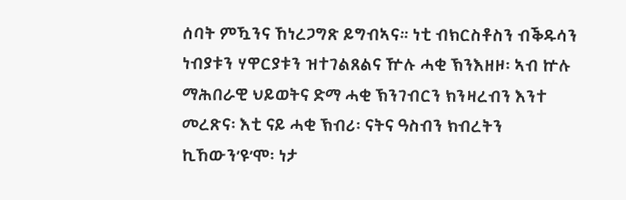ሰባት ምዃንና ኸነረጋግጽ ይግብኣና። ነቲ ብክርስቶስን ብቕዱሳን ነብያቱን ሃዋርያቱን ዝተገልጸልና ዅሉ ሓቂ ኽንእዘዞ፡ ኣብ ኵሉ ማሕበራዊ ህይወትና ድማ ሓቂ ኽንገብርን ክንዛረብን እንተ መረጽና፡ እቲ ናይ ሓቂ ኽብሪ፡ ናትና ዓስብን ክብረትን ኪኸውን’ዩ’ሞ፡ ነታ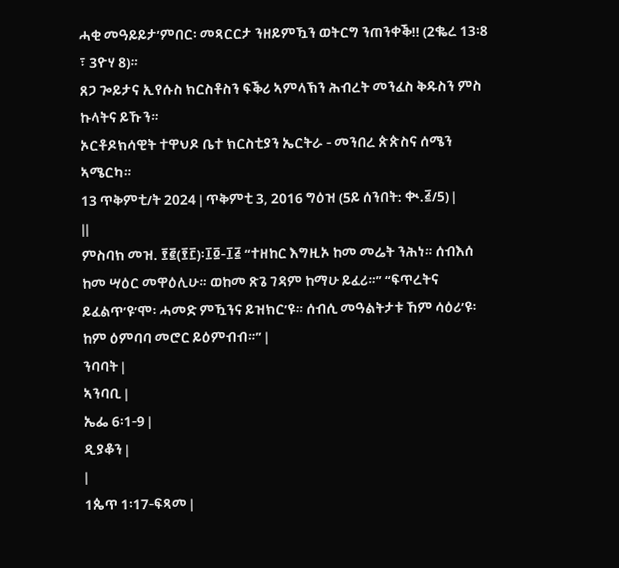ሓቂ መዓይይታ’ምበር፡ መጻርርታ ንዘይምዃን ወትርግ ንጠንቀቕ!! (2ቈረ 13፡8 ፣ 3ዮሃ 8)።
ጸጋ ጐይታና ኢየሱስ ክርስቶስን ፍቕሪ ኣምላኽን ሕብረት መንፈስ ቅዱስን ምስ ኩላትና ይኹን።
ኦርቶዶክሳዊት ተዋህዶ ቤተ ክርስቲያን ኤርትራ - መንበረ ጵጵስና ሰሜን ኣሜርካ።
13 ጥቅምቲ/ት 2024 | ጥቅምቲ 3, 2016 ግዕዝ (5ይ ሰንበት: ቊ.፭/5) |
||
ምስባክ መዝ. ፻፪(፻፫)፡፲፬-፲፭ “ተዘከር እግዚኦ ከመ መሬት ንሕነ። ሰብእሰ ከመ ሣዕር መዋዕሊሁ። ወከመ ጽጌ ገዳም ከማሁ ይፈሪ።” “ፍጥረትና ይፈልጥ’ዩ’ሞ፡ ሓመድ ምዃንና ይዝክር’ዩ። ሰብሲ መዓልትታቱ ኸም ሳዕሪ’ዩ፡ ከም ዕምባባ መሮር ይዕምብብ።” |
ንባባት |
ኣንባቢ |
ኤፌ 6፡1-9 |
ዲያቆን |
|
1ጴጥ 1፡17-ፍጻመ |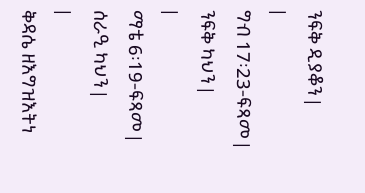ንፍቅ ዲያቆን |
|
ግብ 17፡23-ፍጻመ |
ንፍቅ ካህን |
|
ማቴ 6፡19-ፍጻመ |
ሰራዒ ካህን |
|
ቅዳሴ ዘእግዝእትነ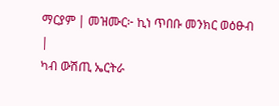ማርያም | መዝሙር፦ ኪነ ጥበቡ መንክር ወዕፁብ |
ካብ ውሽጢ ኤርትራ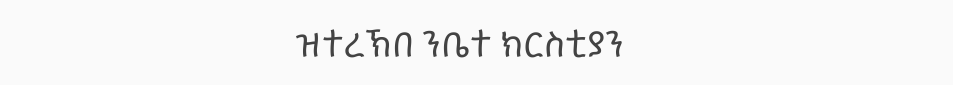ዝተረኽበ ንቤተ ክርስቲያን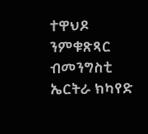ተዋህዶ ንምቁጽጻር ብመንግስቲ ኤርትራ ክካየድ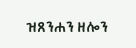ዝጸንሐን ዘሎን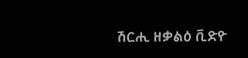ሽርሒ ዘቃልዕ ቪድዮ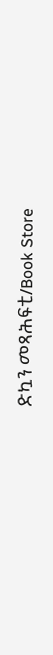ድኳን መጻሕፍቲ/Book Store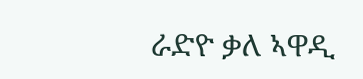ራድዮ ቃለ ኣዋዲ